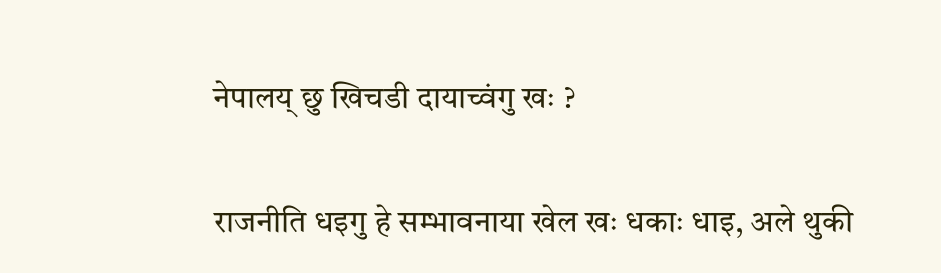नेपालय् छु खिचडी दायाच्वंगु खः ?

राजनीति धइगु हे सम्भावनाया खेल खः धकाः धाइ, अले थुकी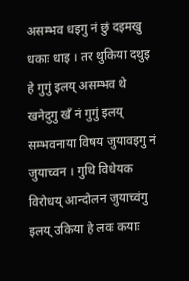असम्भव धइगु नं छुं दइमखु धकाः धाइ । तर थुकिया दथुइ हे गुगुं इलय् असम्भव थे खनेदुगु खँ नं गुगुं इलय् सम्भवनाया विषय जुयावइगु नं जुयाच्वन । गुथि विधेयक विरोधय् आन्दोलन जुयाच्वंगु इलय् उकिया हे लवः कयाः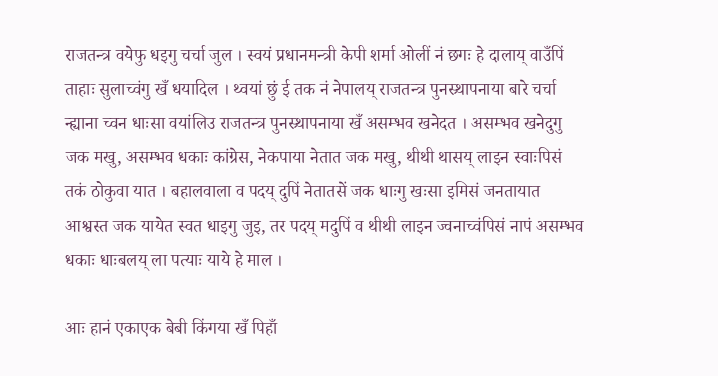राजतन्त्र वयेफु धइगु चर्चा जुल । स्वयं प्रधानमन्त्री केपी शर्मा ओलीं नं छगः हे दालाय् वाउँपिं ताहाः सुलाच्वंगु खँ धयादिल । थ्वयां छुं ई तक नं नेपालय् राजतन्त्र पुनस्र्थापनाया बारे चर्चा न्ह्याना च्वन धाःसा वयांलिउ राजतन्त्र पुनस्र्थापनाया खँ असम्भव खनेदत । असम्भव खनेदुगु जक मखु, असम्भव धकाः कांग्रेस, नेकपाया नेतात जक मखु, थीथी थासय् लाइन स्वाःपिसं तकं ठोकुवा यात । बहालवाला व पदय् दुपिं नेतातसें जक धाःगु खःसा इमिसं जनतायात आश्वस्त जक यायेत स्वत धाइगु जुइ, तर पदय् मदुपिं व थीथी लाइन ज्वनाच्वंपिसं नापं असम्भव धकाः धाःबलय् ला पत्याः याये हे माल ।

आः हानं एकाएक बेबी किंगया खँ पिहाँ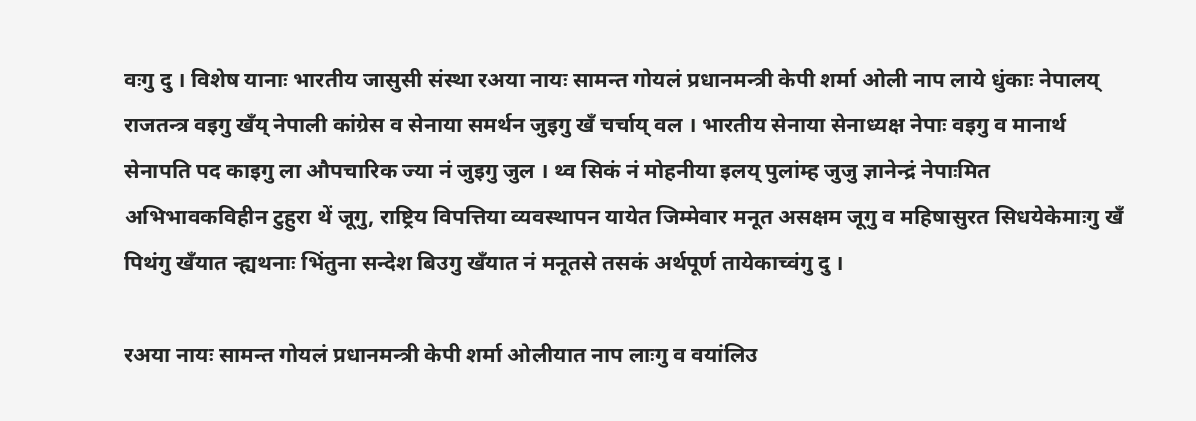वःगु दु । विशेष यानाः भारतीय जासुसी संस्था रअया नायः सामन्त गोयलं प्रधानमन्त्री केपी शर्मा ओली नाप लाये धुंकाः नेपालय् राजतन्त्र वइगु खँय् नेपाली कांग्रेस व सेनाया समर्थन जुइगु खँ चर्चाय् वल । भारतीय सेनाया सेनाध्यक्ष नेपाः वइगु व मानार्थ सेनापति पद काइगु ला औपचारिक ज्या नं जुइगु जुल । थ्व सिकं नं मोहनीया इलय् पुलांम्ह जुजु ज्ञानेन्द्रं नेपाःमित अभिभावकविहीन टुहुरा थें जूगु, राष्ट्रिय विपत्तिया व्यवस्थापन यायेत जिम्मेवार मनूत असक्षम जूगु व महिषासुरत सिधयेकेमाःगु खँ पिथंगु खँयात न्ह्यथनाः भिंतुना सन्देश बिउगु खँयात नं मनूतसे तसकं अर्थपूर्ण तायेकाच्वंगु दु ।

रअया नायः सामन्त गोयलं प्रधानमन्त्री केपी शर्मा ओलीयात नाप लाःगु व वयांलिउ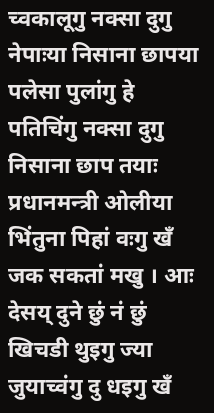च्वकालूगु नक्सा दुगु नेपाःया निसाना छापया पलेसा पुलांगु हे पतिचिंगु नक्सा दुगु निसाना छाप तयाः प्रधानमन्त्री ओलीया भिंतुना पिहां वःगु खँ जक सकतां मखु । आः देसय् दुने छुं नं छुं खिचडी थुइगु ज्या जुयाच्वंगु दु धइगु खँ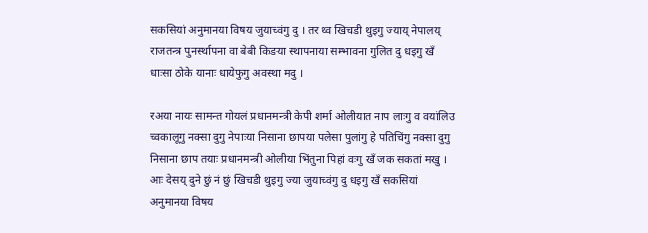सकसियां अनुमानया विषय जुयाच्वंगु दु । तर थ्व खिचडी थुइगु ज्याय् नेपालय् राजतन्त्र पुनर्स्थापना वा बेबी किङया स्थापनाया सम्भावना गुलित दु धइगु खँ धाःसा ठोके यानाः धायेफुगु अवस्था मदु ।

रअया नायः सामन्त गोयलं प्रधानमन्त्री केपी शर्मा ओलीयात नाप लाःगु व वयांलिउ च्वकालूगु नक्सा दुगु नेपाःया निसाना छापया पलेसा पुलांगु हे पतिचिंगु नक्सा दुगु निसाना छाप तयाः प्रधानमन्त्री ओलीया भिंतुना पिहां वःगु खँ जक सकतां मखु । आः देसय् दुने छुं नं छुं खिचडी थुइगु ज्या जुयाच्वंगु दु धइगु खँ सकसियां अनुमानया विषय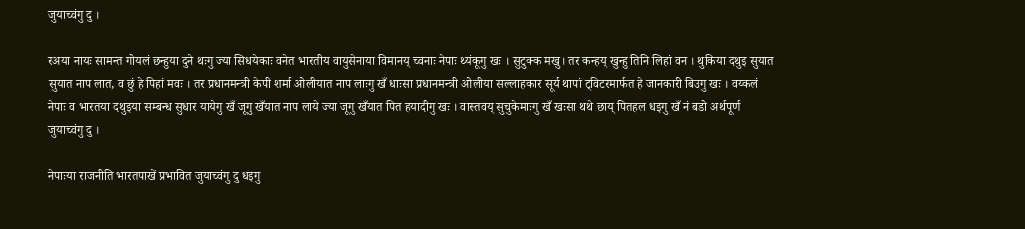जुयाच्वंगु दु ।

रअया नायः सामन्त गोयलं छन्हुया दुने थःगु ज्या सिधयेकाः वनेत भारतीय वायुसेनाया विमानय् च्वनाः नेपाः थ्यंकूगु खः । सुटुक्क मखु। तर कन्हय् खुन्हु तिनि लिहां वन । थुकिया दथुइ सुयात सुयात नाप लात, व छुं हे पिहां मवः । तर प्रधानमन्त्री केपी शर्मा ओलीयात नाप लाःगु खँ धाःसा प्रधानमन्त्री ओलीया सल्लाहकार सूर्य थापां ट्विटरमार्फत हे जानकारी बिउगु खः । वय्कलं नेपाः व भारतया दथुइया सम्बन्ध सुधार यायेगु खँ जूगु खँयात नाप लाये ज्या जूगु खँयात पित हयादीगु खः । वास्तवय् सुचुकेमाःगु खँ खःसा थथे छाय् पितहल धइगु खँ नं बडो अर्थपूर्ण जुयाच्वंगु दु ।

नेपाःया राजनीति भारतपाखें प्रभावित जुयाच्वंगु दु धइगु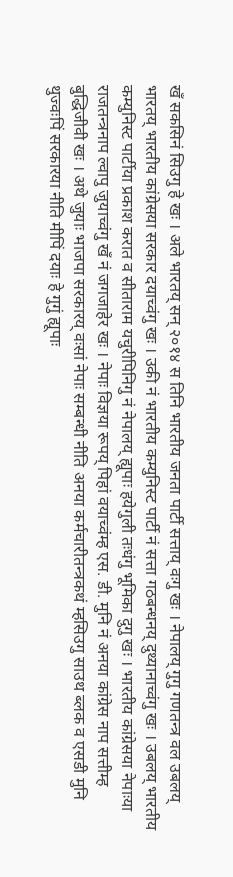खँ सकसिनं सिउगु हे खः । अले भारतय् सन् २०१४ स तिनि भारतीय जनता पार्टी सत्ताय् वःगु खः । नेपालय् गुगु गणतन्त्र वल उबलय् भारतय् भारतीय कांग्रेसया सरकार दयाच्वंगु खः । उकी नं भारतीय कम्युनिस्ट पार्टी नं सत्ता गठबन्धनय् दुथ्यानाच्वंगु खः । उबलय् भारतीय कम्युनिस्ट पार्टीया प्रकाश करात व सीताराम यचुरीपिनिगु नं नेपालय् ह्यूपाः हयेगुली तःधंगु भूमिका दुगु खः । भारतीय कांग्रेसया नेपाःया राजतन्त्रनाप ल्वापु जुयाच्वंगु खँ नं जगजाहेर खः । नेपाः विज्ञया रूपय् पिहां वयाच्वंम्ह एस. डी. मुनि नं अनया कांग्रेस नाप सत्तीम्ह बुद्धिजीवी खः । अथे जुयाः भाजपा सरकारय् वःसां नेपाः सम्बन्धी नीति अनया कर्मचारीतन्त्रकथं म्हसिउगु साउथ ब्लक व एसडी मुनि थुज्वःपिं सरकारया नीति मीपिं दयाः हे गुगुं ह्यूपाः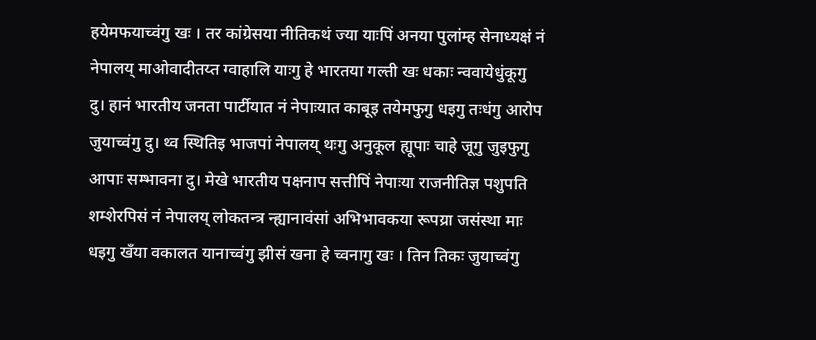हयेमफयाच्वंगु खः । तर कांग्रेसया नीतिकथं ज्या याःपिं अनया पुलांम्ह सेनाध्यक्षं नं नेपालय् माओवादीतय्त ग्वाहालि याःगु हे भारतया गल्ती खः धकाः न्ववायेधुंकूगु दु। हानं भारतीय जनता पार्टीयात नं नेपाःयात काबूइ तयेमफुगु धइगु तःधंगु आरोप जुयाच्वंगु दु। थ्व स्थितिइ भाजपां नेपालय् थःगु अनुकूल ह्यूपाः चाहे जूगु जुइफुगु आपाः सम्भावना दु। मेखे भारतीय पक्षनाप सत्तीपिं नेपाःया राजनीतिज्ञ पशुपति शम्शेरपिसं नं नेपालय् लोकतन्त्र न्ह्यानावंसां अभिभावकया रूपय्रा जसंस्था माः धइगु खँया वकालत यानाच्वंगु झीसं खना हे च्वनागु खः । तिन तिकः जुयाच्वंगु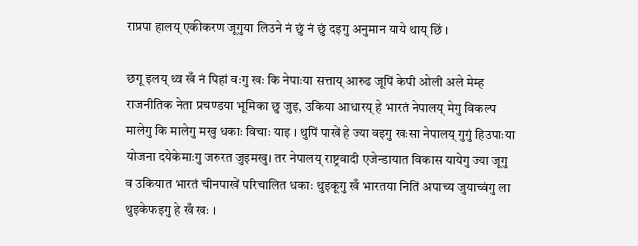राप्रपा हालय् एकीकरण जूगुया लिउने नं छुं नं छुं दइगु अनुमान याये थाय् छिं ।

छगू इलय् थ्व खँ नं पिहां वःगु खः कि नेपाःया सत्ताय् आरुढ जूपिं केपी ओली अले मेम्ह राजनीतिक नेता प्रचण्डया भूमिका छु जुइ, उकिया आधारय् हे भारतं नेपालय् मेगु विकल्प मालेगु कि मालेगु मखु धकाः विचाः याइ । थुपिं पाखें हे ज्या वइगु खःसा नेपालय् गुगुं हिउपाःया योजना दयेकेमाःगु जरुरत जुइमखु। तर नेपालय् राष्ट्रवादी एजेन्डायात विकास यायेगु ज्या जूगु व उकियात भारतं चीनपाखें परिचालित धकाः थुइकूगु खँ भारतया नितिं अपाच्य जुयाच्वंगु ला थुइकेफइगु हे खँ खः ।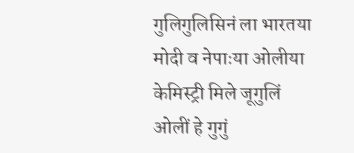गुलिगुलिसिनं ला भारतया मोदी व नेपाःया ओलीया केमिस्ट्री मिले जूगुलिं ओलीं हे गुगुं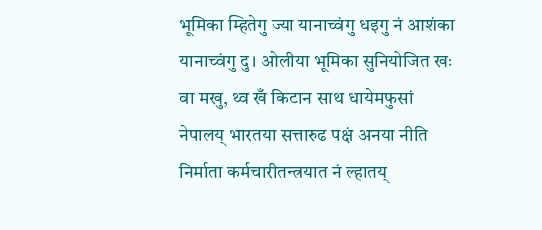भूमिका म्हितेगु ज्या यानाच्वंगु धइगु नं आशंका यानाच्वंगु दु। ओलीया भूमिका सुनियोजित खः वा मखु, थ्व खँ किटान साथ धायेमफुसां नेपालय् भारतया सत्तारुढ पक्षं अनया नीति निर्माता कर्मचारीतन्त्रयात नं ल्हातय्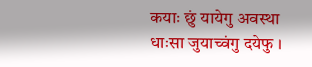कयाः छुं यायेगु अवस्था धाःसा जुयाच्वंगु दयेफु ।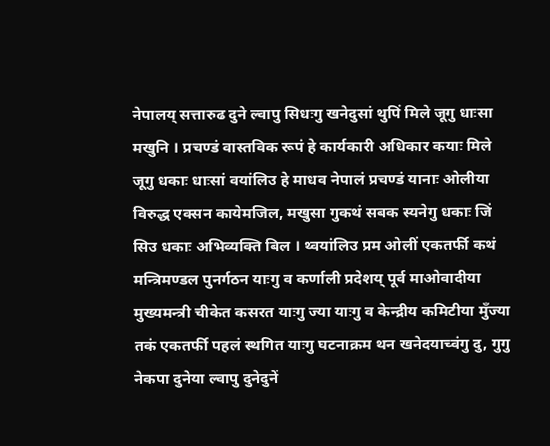नेपालय् सत्तारुढ दुने ल्वापु सिधःगु खनेदुसां थुपिं मिले जूगु धाःसा मखुनि । प्रचण्डं वास्तविक रूपं हे कार्यकारी अधिकार कयाः मिले जूगु धकाः धाःसां वयांलिउ हे माधव नेपालं प्रचण्डं यानाः ओलीया विरुद्ध एक्सन कायेमजिल, मखुसा गुकथं सबक स्यनेगु धकाः जिं सिउ धकाः अभिव्यक्ति बिल । थ्वयांलिउ प्रम ओलीं एकतर्फी कथं मन्त्रिमण्डल पुनर्गठन याःगु व कर्णाली प्रदेशय् पूर्व माओवादीया मुख्यमन्त्री चीकेत कसरत याःगु ज्या याःगु व केन्द्रीय कमिटीया मुँज्या तकं एकतर्फी पहलं स्थगित याःगु घटनाक्रम थन खनेदयाच्वंगु दु, गुगु नेकपा दुनेया ल्वापु दुनेदुनें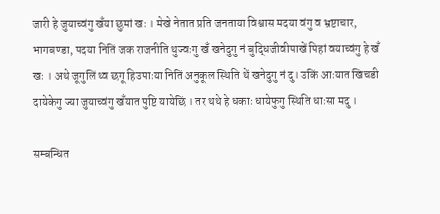जारी हे जुयाच्वंगु खँया छुमां खः । मेखे नेतात प्रति जनताया विश्वास मदया वंगु व भ्रष्टाचार, भागबण्डा, पदया नितिं जक राजनीति थुज्वःगु खँ खनेदुगु नं बुद्धिजीवीपाखें पिहां वयाच्वंगु हे खँ खः । अथे जूगुलिं थ्व छगू हिउपाःया नितिं अनुकूल स्थिति थें खनेदुगु नं दु। उकिं आःयात खिचडी दायेकेगु ज्या जुयाच्वंगु खँयात पुष्टि यायेछिं । तर थथे हे धकाः धायेफुगु स्थिति धाःसा मदु ।

सम्बन्धित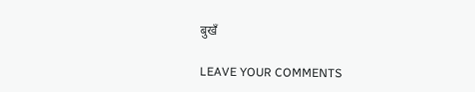बुखँ

LEAVE YOUR COMMENTS